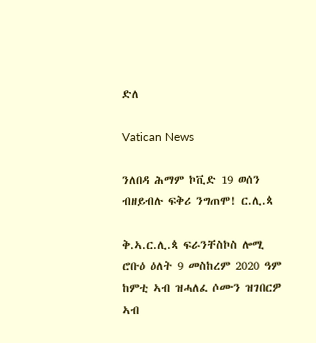ድለ

Vatican News

ንለበዳ ሕማም ኮቪድ 19 ወሰን ብዘይብሉ ፍቅሪ ንግጠሞ! ር.ሊ.ጳ

ቅ.ኣ.ር.ሊ.ጳ ፍራንቸስኮስ ሎሚ ሮቡዕ ዕለት 9 መስከረም 2020 ዓም ከምቲ ኣብ ዝሓለፈ ሶሙን ዝገበርዎ ኣብ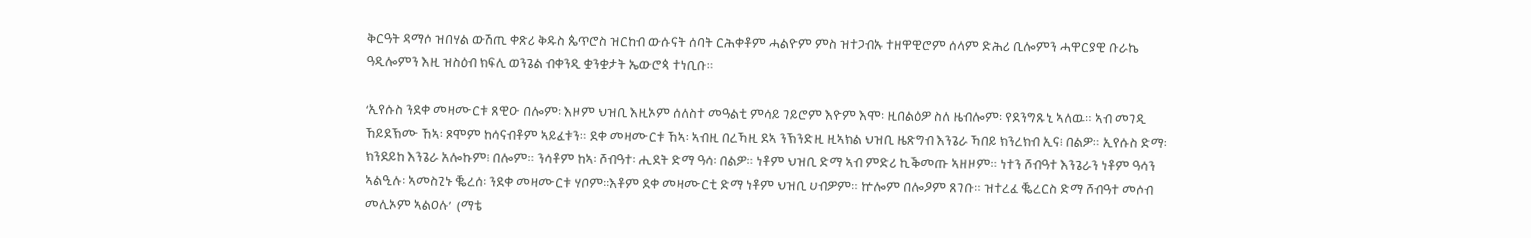ቅርዓት ዳማሶ ዝበሃል ውሽጢ ቀጽሪ ቅዱስ ጴጥሮስ ዝርከብ ውሱናት ሰባት ርሕቀቶም ሓልዮም ምስ ዝተጋብኡ ተዘዋዊሮም ሰላም ድሕሪ ቢሎምን ሓዋርያዊ ቡራኬ ዓዲሎምን እዚ ዝስዕብ ክፍሊ ወንጌል ብቀንዲ ቋንቋታት ኤውሮጳ ተነቢቡ።

‘ኢየሱስ ንደቀ መዛሙርቱ ጸዊዑ በሎም፡ እዞም ህዝቢ እዚኦም ሰለስተ መዓልቲ ምሳይ ገይሮም እዮም እሞ፡ ዚበልዕዎ ስለ ዜብሎም፡ የደንግጹኒ ኣለዉ። ኣብ መገዲ ኸይደኽሙ ኸኣ፡ ጾሞም ከሳናብቶም ኣይፈቱን። ደቀ መዛሙርቱ ኸኣ፡ ኣብዚ በረኻዚ ደኣ ንኽንድዚ ዚኣክል ህዝቢ ዜጽግብ እንጌራ ኻበይ ክንረክብ ኢና፧ በልዎ። ኢየሱስ ድማ፡ ክንደይከ እንጌራ አሎኩም፧ በሎም። ንሳቶም ከኣ፡ ሾብዓተ፡ ሒደት ድማ ዓሳ፡ በልዎ። ነቶም ህዝቢ ድማ ኣብ ምድሪ ኪቕመጡ ኣዘዞም። ነተን ሾብዓተ እንጌራን ነቶም ዓሳን ኣልዒሉ፡ ኣመስጊኑ ቘረሰ፡ ንደቀ መዛሙርቱ ሃቦም፡፡እቶም ደቀ መዛሙርቲ ድማ ነቶም ህዝቢ ሀብዎም። ኵሎም በሎዖም ጸገቡ። ዝተረፈ ቘረርስ ድማ ሾብዓተ መሶብ መሊኦም ኣልዐሉ’  (ማቴ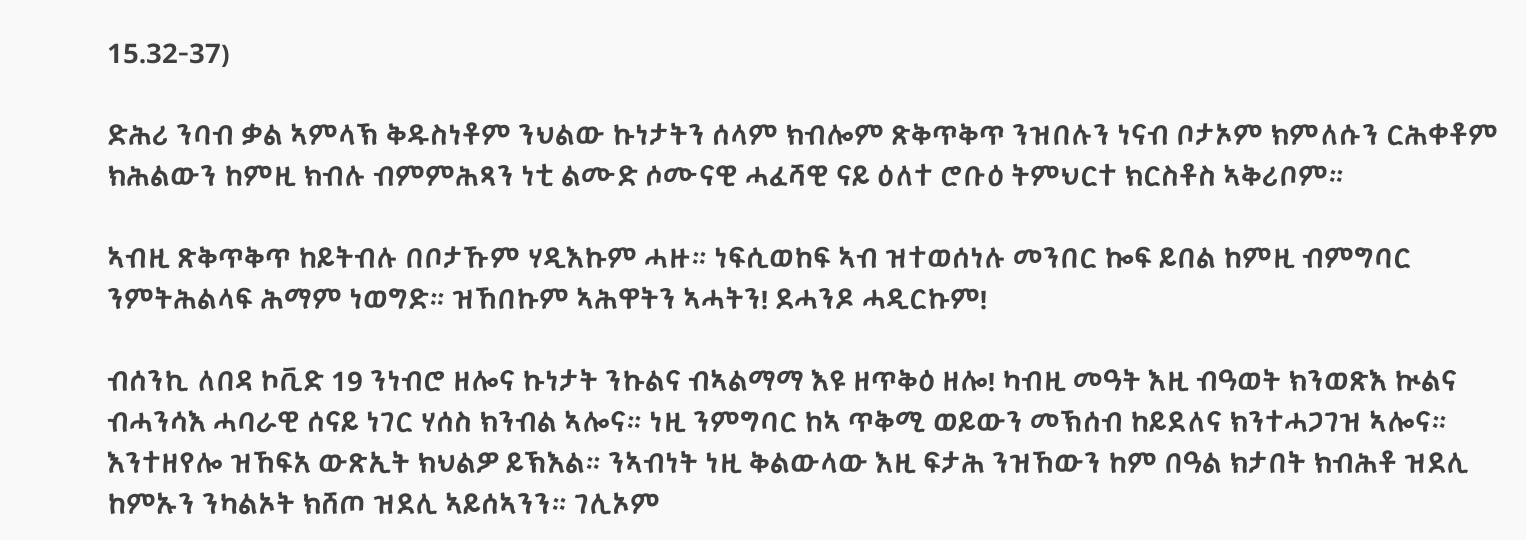15.32-37)

ድሕሪ ንባብ ቃል ኣምላኽ ቅዱስነቶም ንህልው ኩነታትን ሰላም ክብሎም ጽቅጥቅጥ ንዝበሉን ነናብ ቦታኦም ክምለሱን ርሕቀቶም ክሕልውን ከምዚ ክብሉ ብምምሕጻን ነቲ ልሙድ ሶሙናዊ ሓፈሻዊ ናይ ዕለተ ሮቡዕ ትምህርተ ክርስቶስ ኣቅሪቦም።

ኣብዚ ጽቅጥቅጥ ከይትብሉ በቦታኹም ሃዲእኩም ሓዙ። ነፍሲወከፍ ኣብ ዝተወሰነሉ መንበር ኰፍ ይበል ከምዚ ብምግባር ንምትሕልላፍ ሕማም ነወግድ። ዝኸበኩም ኣሕዋትን ኣሓትን! ደሓንዶ ሓዲርኩም!

ብሰንኪ ለበዳ ኮቪድ 19 ንነብሮ ዘሎና ኩነታት ንኩልና ብኣልማማ እዩ ዘጥቅዕ ዘሎ! ካብዚ መዓት እዚ ብዓወት ክንወጽእ ኲልና ብሓንሳእ ሓባራዊ ሰናይ ነገር ሃሰስ ክንብል ኣሎና። ነዚ ንምግባር ከኣ ጥቅሚ ወይውን መኽሰብ ከይደለና ክንተሓጋገዝ ኣሎና። እንተዘየሎ ዝኸፍአ ውጽኢት ክህልዎ ይኽእል። ንኣብነት ነዚ ቅልውላው እዚ ፍታሕ ንዝኸውን ከም በዓል ክታበት ክብሕቶ ዝደሊ ከምኡን ንካልኦት ክሸጦ ዝደሊ ኣይሰኣንን። ገሊኦም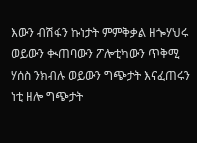እውን ብሽፋን ኩነታት ምምቅቃል ዘጐሃህሩ ወይውን ቊጠባውን ፖሎቲካውን ጥቅሚ ሃሰስ ንክብሉ ወይውን ግጭታት እናፈጠሩን ነቲ ዘሎ ግጭታት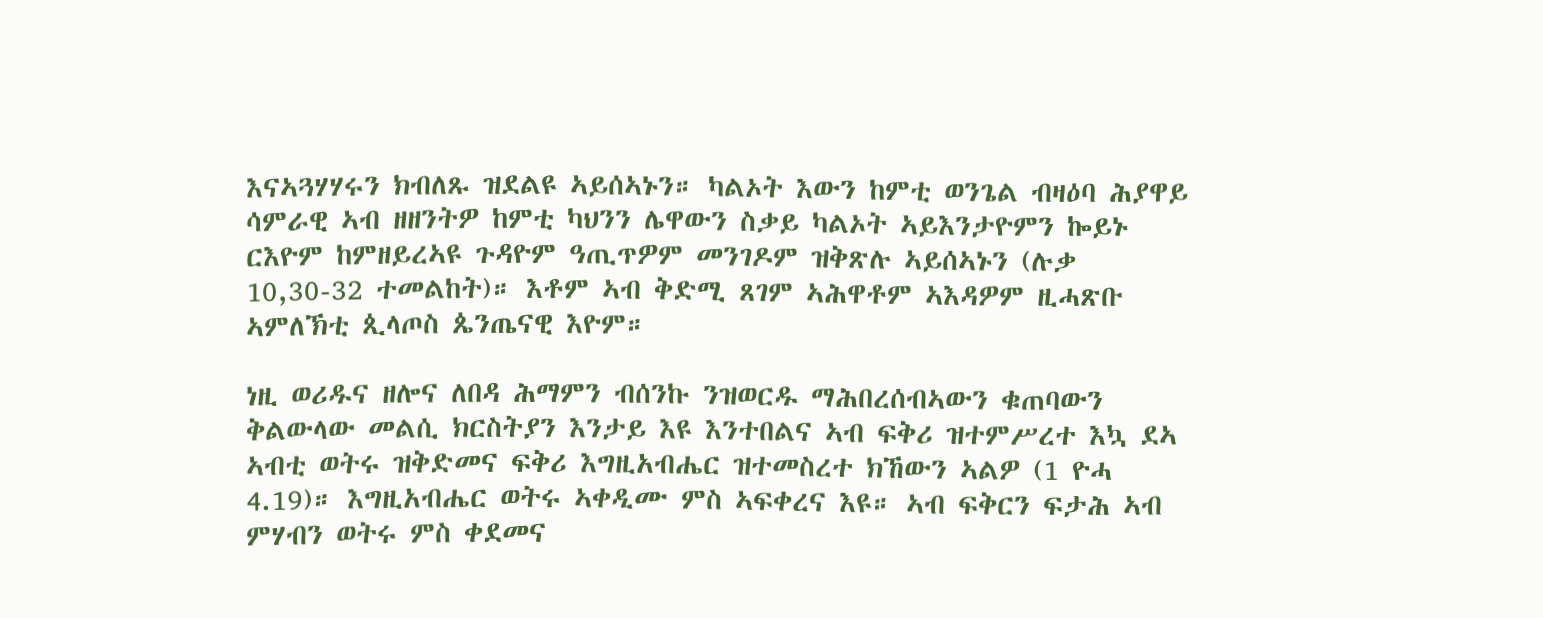እናኣጓሃሃሩን ክብለጹ ዝደልዩ ኣይሰኣኑን። ካልኦት እውን ከምቲ ወንጌል ብዛዕባ ሕያዋይ ሳምራዊ ኣብ ዘዘንትዎ ከምቲ ካህንን ሌዋውን ስቃይ ካልኦት ኣይእንታዮምን ኰይኑ ርእዮም ከምዘይረኣዩ ጉዳዮም ዓጢጥዎም መንገዶም ዝቅጽሉ ኣይሰኣኑን (ሉቃ 10,30-32 ተመልከት)። እቶም ኣብ ቅድሚ ጸገም ኣሕዋቶም ኣእዳዎም ዚሓጽቡ ኣምለኽቲ ጲላጦስ ጴንጤናዊ እዮም።

ነዚ ወሪዱና ዘሎና ለበዳ ሕማምን ብሰንኩ ንዝወርዱ ማሕበረሰብኣውን ቁጠባውን ቅልውላው መልሲ ክርስትያን እንታይ እዩ እንተበልና ኣብ ፍቅሪ ዝተምሥረተ እኳ ደኣ ኣብቲ ወትሩ ዝቅድመና ፍቅሪ እግዚአብሔር ዝተመስረተ ክኸውን ኣልዎ (1 ዮሓ 4.19)። እግዚአብሔር ወትሩ ኣቀዲሙ ምስ ኣፍቀረና እዩ። ኣብ ፍቅርን ፍታሕ ኣብ ምሃብን ወትሩ ምስ ቀደመና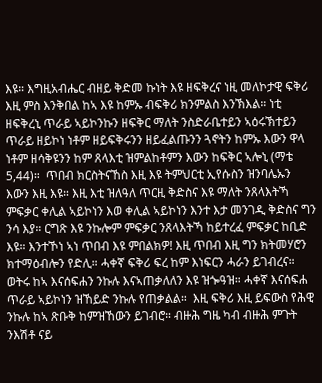እዩ። እግዚአብሔር ብዘይ ቅድመ ኩነት እዩ ዘፍቅረና ነዚ መለኮታዊ ፍቅሪ እዚ ምስ እንቅበል ከኣ እዩ ከምኡ ብፍቅሪ ክንምልስ እንኽእል። ነቲ ዘፍቅረኒ ጥራይ ኣይኮንኩን ዘፍቅር ማለት ንስድራቤተይን ኣዕሩኽተይን ጥራይ ዘይኮነ ነቶም ዘይፍቅሩንን ዘይፈልጡንን ጓኖትን ከምኡ እውን ዋላ ነቶም ዘሳቅዩንን ከም ጸላእቲ ዝምልከቶምን እውን ከፍቅር ኣሎኒ (ማቴ 5,44)።  ጥበብ ክርስትናኸስ እዚ እዩ ትምህርቲ ኢየሱስን ዝንባሌኡን እውን እዚ እዩ። እዚ እቲ ዝለዓለ ጥርዚ ቅድስና እዩ ማለት ንጸላእትኻ ምፍቃር ቀሊል ኣይኮነን እወ ቀሊል ኣይኮነን እንተ እታ መንገዲ ቅድስና ግን ንሳ እያ። ርግጽ እዩ ንኩሎም ምፍቃር ንጸላእትኻ ከይተረፈ ምፍቃር ከቢድ እዩ። እንተኾነ ኣነ ጥበብ እዩ ምበልክዎ! እዚ ጥበብ እዚ ግን ክትመሃሮን ክተማዕብሎን የድሊ። ሓቀኛ ፍቅሪ ፍረ ከም እነፍርን ሓራን ይገብረና። ወትሩ ከኣ እናሰፍሐን ንኩሉ እናኣጠቃለለን እዩ ዝጐዓዝ። ሓቀኛ እናሰፍሐ ጥራይ ኣይኮነን ዝኸይድ ንኩሉ የጠቃልል።  እዚ ፍቅሪ እዚ ይፍውስ የሕዊ ንኩሉ ከኣ ጽቡቅ ከምዝኸውን ይገብሮ። ብዙሕ ግዜ ካብ ብዙሕ ምጉት ንእሽቶ ናይ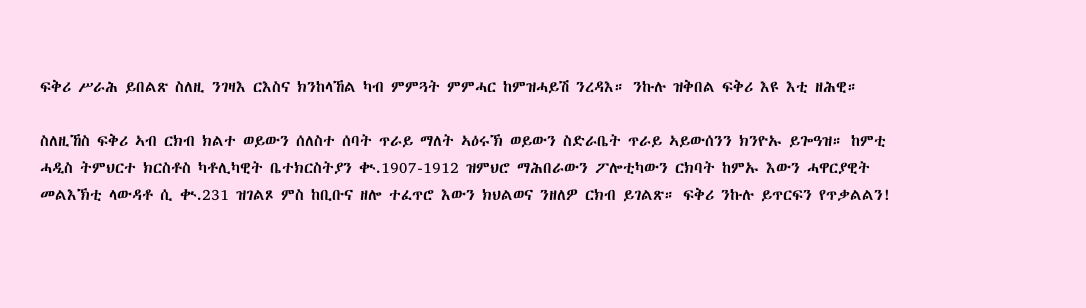ፍቅሪ ሥራሕ ይበልጽ ስለዚ ንገዛእ ርእስና ክንከላኸል ካብ ምምጓት ምምሓር ከምዝሓይሽ ንረዳእ። ንኩሉ ዝቅበል ፍቅሪ እዩ እቲ ዘሕዊ።

ስለዚኸስ ፍቅሪ ኣብ ርክብ ክልተ ወይውን ሰለስተ ሰባት ጥራይ ማለት ኣዕሩኽ ወይውን ስድራቤት ጥራይ ኣይውሰንን ክንዮኡ ይጐዓዝ። ከምቲ ሓዲስ ትምህርተ ክርስቶስ ካቶሊካዊት ቤተክርስትያን ቊ.1907-1912 ዝምህሮ ማሕበራውን ፖሎቲካውን ርክባት ከምኡ እውን ሓዋርያዊት መልእኽቲ ላውዳቶ ሲ ቊ.231 ዝገልጾ ምስ ከቢቡና ዘሎ ተፈጥሮ እውን ክህልወና ንዘለዎ ርክብ ይገልጽ። ፍቅሪ ንኩሉ ይጥርፍን የጥቃልልን!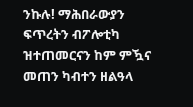ንኩሉ! ማሕበራውያን ፍጥረትን ብፖሎቲካ ዝተጠመርናን ከም ምዃና መጠን ካብተን ዘልዓላ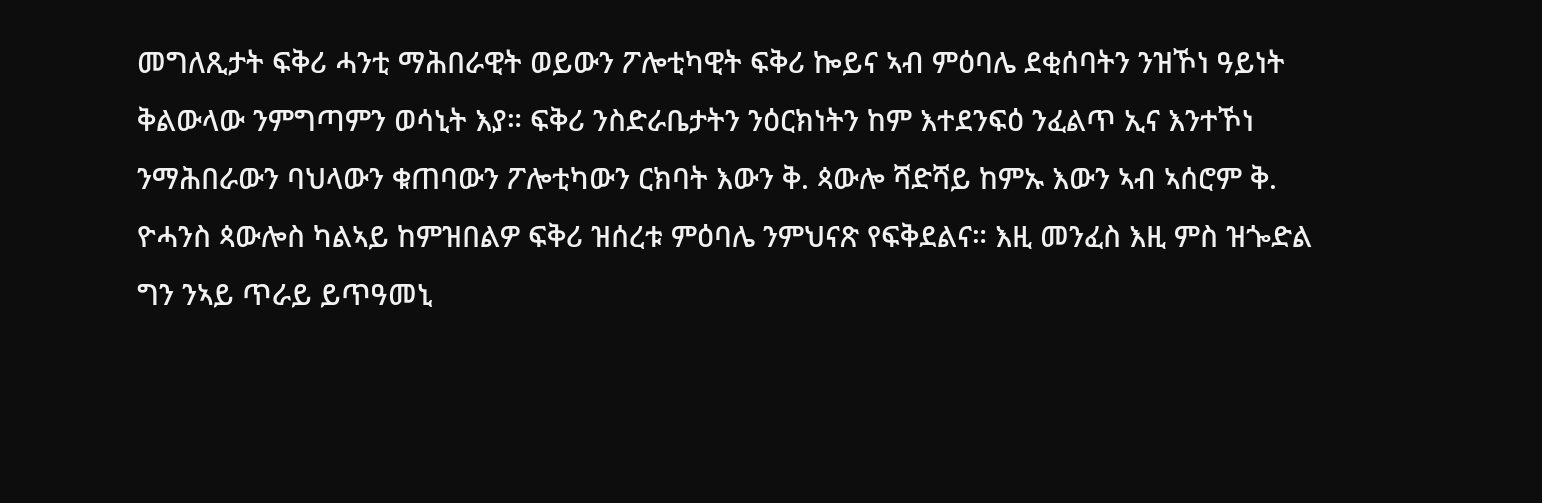መግለጺታት ፍቅሪ ሓንቲ ማሕበራዊት ወይውን ፖሎቲካዊት ፍቅሪ ኰይና ኣብ ምዕባሌ ደቂሰባትን ንዝኾነ ዓይነት ቅልውላው ንምግጣምን ወሳኒት እያ። ፍቅሪ ንስድራቤታትን ንዕርክነትን ከም እተደንፍዕ ንፈልጥ ኢና እንተኾነ ንማሕበራውን ባህላውን ቁጠባውን ፖሎቲካውን ርክባት እውን ቅ. ጳውሎ ሻድሻይ ከምኡ እውን ኣብ ኣሰሮም ቅ. ዮሓንስ ጳውሎስ ካልኣይ ከምዝበልዎ ፍቅሪ ዝሰረቱ ምዕባሌ ንምህናጽ የፍቅደልና። እዚ መንፈስ እዚ ምስ ዝጐድል ግን ንኣይ ጥራይ ይጥዓመኒ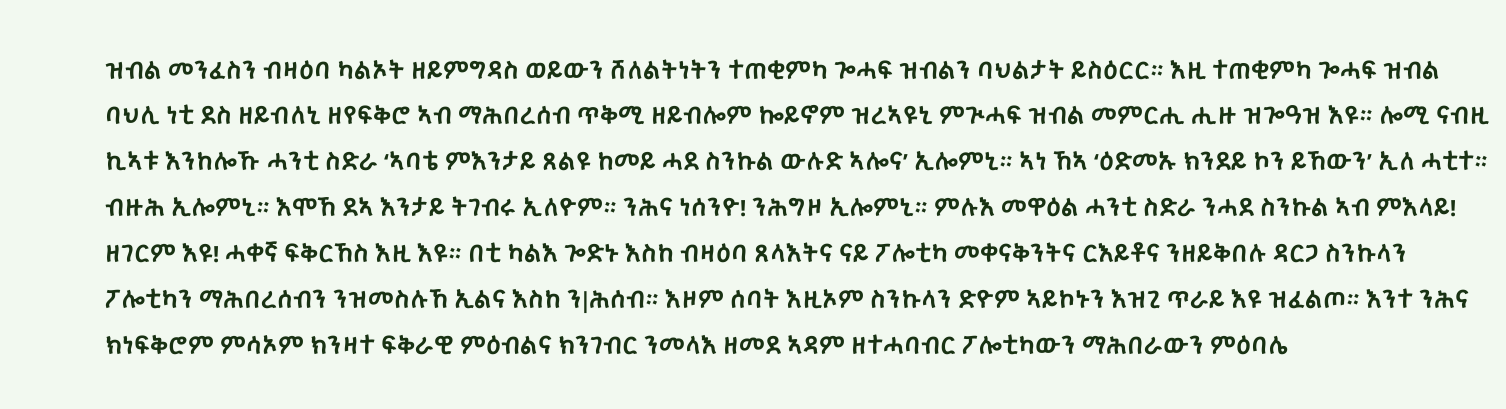ዝብል መንፈስን ብዛዕባ ካልኦት ዘይምግዳስ ወይውን ሸለልትነትን ተጠቂምካ ጐሓፍ ዝብልን ባህልታት ይስዕርር። እዚ ተጠቂምካ ጐሓፍ ዝብል ባህሊ ነቲ ደስ ዘይብለኒ ዘየፍቅሮ ኣብ ማሕበረሰብ ጥቅሚ ዘይብሎም ኰይኖም ዝረኣዩኒ ምጒሓፍ ዝብል መምርሒ ሒዙ ዝጐዓዝ እዩ። ሎሚ ናብዚ ኪኣቱ እንከሎኹ ሓንቲ ስድራ ‘ኣባቴ ምእንታይ ጸልዩ ከመይ ሓደ ስንኩል ውሉድ ኣሎና’ ኢሎምኒ። ኣነ ኸኣ ‘ዕድመኡ ክንደይ ኮን ይኸውን’ ኢለ ሓቲተ። ብዙሕ ኢሎምኒ። እሞኸ ደኣ እንታይ ትገብሩ ኢለዮም። ንሕና ነሰንዮ! ንሕግዞ ኢሎምኒ። ምሉእ መዋዕል ሓንቲ ስድራ ንሓደ ስንኩል ኣብ ምእላይ! ዘገርም እዩ! ሓቀኛ ፍቅርኸስ እዚ እዩ። በቲ ካልእ ጐድኑ እስከ ብዛዕባ ጸላእትና ናይ ፖሎቲካ መቀናቅንትና ርእይቶና ንዘይቅበሉ ዳርጋ ስንኩላን ፖሎቲካን ማሕበረሰብን ንዝመስሉኸ ኢልና እስከ ን|ሕሰብ። እዞም ሰባት እዚኦም ስንኩላን ድዮም ኣይኮኑን እዝጊ ጥራይ እዩ ዝፈልጦ። እንተ ንሕና ክነፍቅሮም ምሳኦም ክንዛተ ፍቅራዊ ምዕብልና ክንገብር ንመላእ ዘመደ ኣዳም ዘተሓባብር ፖሎቲካውን ማሕበራውን ምዕባሌ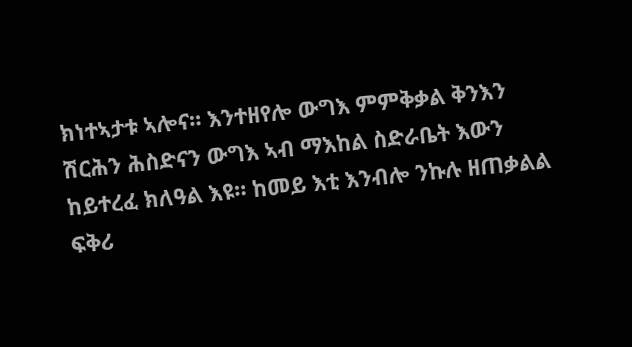ክነተኣታቱ ኣሎና። እንተዘየሎ ውግእ ምምቅቃል ቅንእን ሽርሕን ሕስድናን ውግእ ኣብ ማእከል ስድራቤት እውን ከይተረፈ ክለዓል እዩ። ከመይ እቲ እንብሎ ንኩሉ ዘጠቃልል ፍቅሪ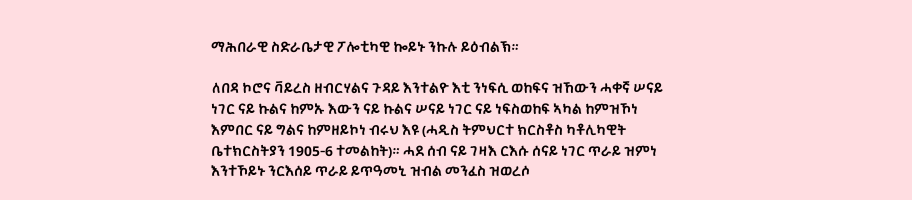ማሕበራዊ ስድራቤታዊ ፖሎቲካዊ ኰይኑ ንኩሉ ይዕብልኽ።

ለበዳ ኮሮና ቫይረስ ዘብርሃልና ጉዳይ እንተልዮ እቲ ንነፍሲ ወከፍና ዝኸውን ሓቀኛ ሠናይ ነገር ናይ ኩልና ከምኡ እውን ናይ ኩልና ሠናይ ነገር ናይ ነፍስወከፍ ኣካል ከምዝኾነ እምበር ናይ ግልና ከምዘይኮነ ብሩህ እዩ (ሓዲስ ትምህርተ ክርስቶስ ካቶሊካዊት ቤተክርስትያን 1905-6 ተመልከት)። ሓደ ሰብ ናይ ገዛእ ርእሱ ሰናይ ነገር ጥራይ ዝምነ እንተኾይኑ ንርእሰይ ጥራይ ይጥዓመኒ ዝብል መንፈስ ዝወረሶ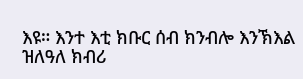እዩ። እንተ እቲ ክቡር ሰብ ክንብሎ እንኽእል ዝለዓለ ክብሪ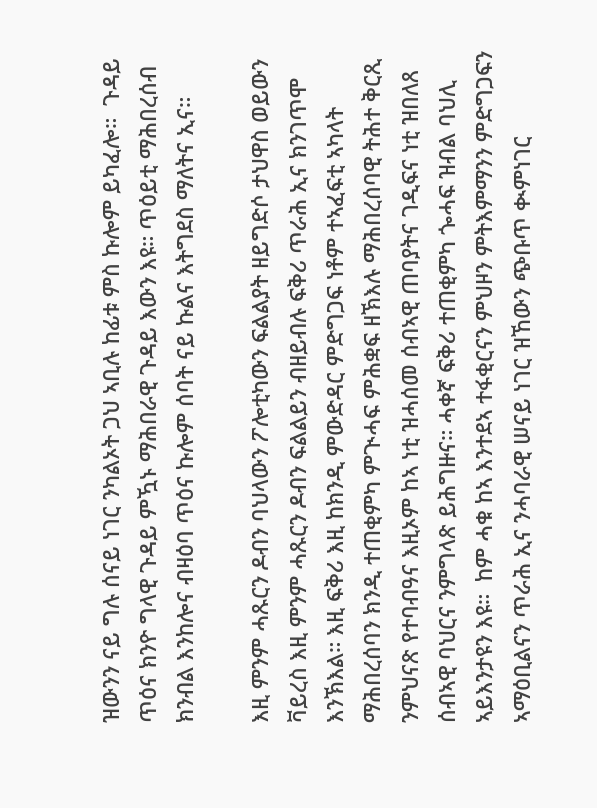ዝውንን ናይ ግሉ ሰናይ ነገር ንካልኦት ጋህ ኣቢሉ ከፊቱ ምስ ኩሎም ይካፈሎ።  ጉዳይ ጥዕና ክንዮ ግላዊ ጉዳይ ምዃኑ ማሕበራዊ ጉዳይ እውን እዩ። ጥዕይቲ ማሕበረሰብ ክንብል እንከሎና ብዛዕባ ጥዕና ኩሎም ሰባት ናይ ኩልና እትግደስ ማለትና ኢና።

እዚ ምንም ሓጹርን ዶብን ባህላውን ፖሎቲካውን ፍልልያት ዘይግድሶ ታህዋስ ወይውን ቫይረስ እዚ ምንም ሓጹርን ዶብን ፍልልይን ብዘይብሉ ፍቅሪ ጥራሕ ኢና ክንገጥሞ እንኽእል። እዚ ፍቅሪ እዚ ከክንዲ ምውድዳር ምድግጋፍ ነቶም ተኣፈፍቲ ኣካላት ማሕበረሰባን ክንዲ ተጠቂምካ ምጒሓፍ ምሕቋፍ ዘኽእሉ ማሕበረሰባዊ ትሕተ ቅርጺ ንምህናጽ የተባብዓና እዚኦም ከኣ ነቲ ዝሓሰመ ሰብኣዊ ጠባያትና ገዲፍና ነቲ ዝበለጸ ሰብኣዊ ባህርና ንምግላጽ ይሕግዙና። ሓቀኛ ፍቅሪ ተጠቂምካ ጐሓፍ ዝብል ባህሊ ኣይእንታዩን እዩ።  ከም ሓቁ ከኣ እንተደኣ ተፋቂርናን ምህዞን ምትእምማንን ምድግጋፍን ኣማዕቢልናን ጥራሕ ኢና ንሓባራዊ ሠናይ ነገር ዝኸውን ጭቡጥ ቊምነገር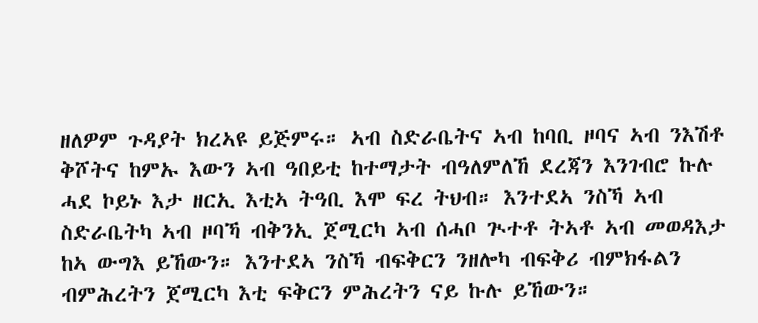ዘለዎም ጉዳያት ክረኣዩ ይጅምሩ። ኣብ ስድራቤትና ኣብ ከባቢ ዞባና ኣብ ንእሽቶ ቅሾትና ከምኡ እውን ኣብ ዓበይቲ ከተማታት ብዓለምለኸ ደረጃን እንገብሮ ኩሉ ሓደ ኮይኑ እታ ዘርኢ እቲኣ ትዓቢ እሞ ፍረ ትህብ። እንተደኣ ንስኻ ኣብ ስድራቤትካ ኣብ ዞባኻ ብቅንኢ ጀሚርካ ኣብ ሰሓቦ ጒተቶ ትኣቶ ኣብ መወዳእታ ከኣ ውግእ ይኸውን። እንተደኣ ንስኻ ብፍቅርን ንዘሎካ ብፍቅሪ ብምክፋልን ብምሕረትን ጀሚርካ እቲ ፍቅርን ምሕረትን ናይ ኩሉ ይኸውን።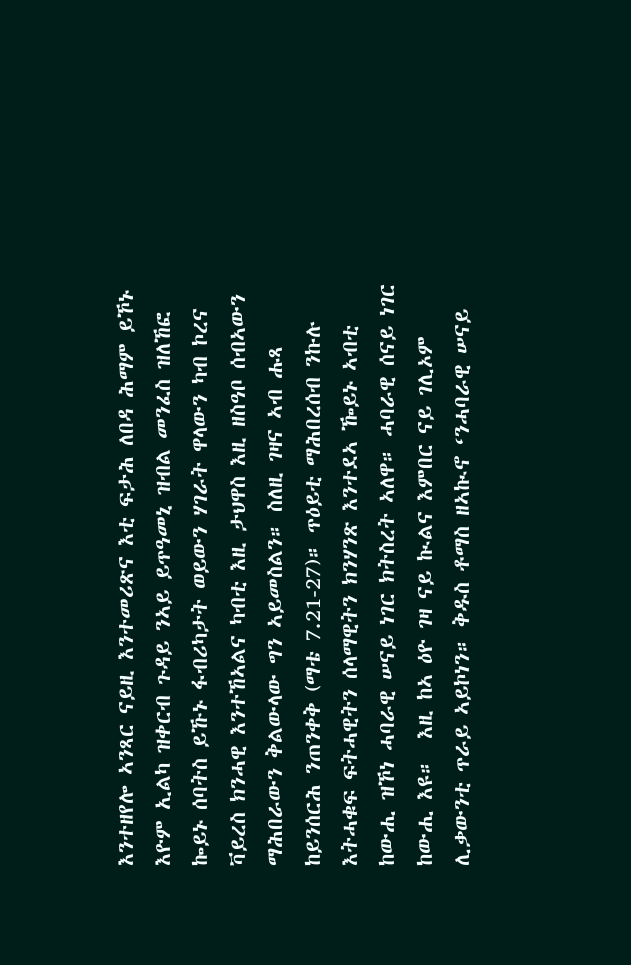እንተዘየሎ ኣንጻር ናይዚ እንተመሪጽና እቲ ፍታሕ ለበዳ ሕማም ይኾኑ እዮም ኢልካ ዝቀርብ ጉዳይ ንኣይ ይጥዓመኒ ዝብል መንፈስ ዝለኸፎ ኰይኑ ሰባትስ ይኹኑ ፋብሪካታት ወይውን ሃገራት ዋላውን ካብ ኮረና ቫይረስ ክንሓዊ እንተኸኣልና ካብቲ እዚ ታህዋስ እዚ ዘስዓቦ ሰብኣውን ማሕበራውን ቅልውላው ግን ኣይመስልን። ስለዚ ገዛና ኣብ ሑጻ ከይንሰርሕ ንጠንቀቅ (ማቴ 7.21-27)። ጥዕይቲ ማሕበረሰብ ንኩሉ እትሓቁፍ ፍትሓዊትን ሰላማዊትን ክንሃንጽ እንተደኣ ዀይኑ ኣብቲ ከውሒ ዝኾነ ሓባራዊ ሠናይ ነገር ክትስረት ኣለዋ። ሓባራዊ ሰናይ ነገር ከውሒ እዩ።  እዚ ከኣ ዕዮ ገዛ ናይ ኲልና እምበር ናይ ገሊኦም ሊቃውንቲ ጥራይ ኣይኮነን። ቅዱስ ቶማስ ዘኣኲኖ ‘ንሓባራዊ ሠናይ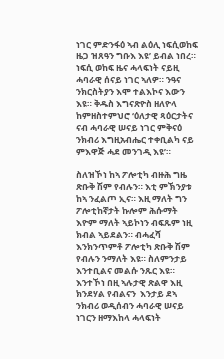ነገር ምድንፋዕ ኣብ ልዕሊ ነፍሲወከፍ ዜጋ ዝጸዓን ግቡእ እዩ’ ይብል ነበረ። ነፍሲ ወከፍ ዜና ሓላፍነት ናይዚ ሓባራዊ ሰናይ ነገር ኣለዎ። ንዓና ንክርስትያን እሞ ተልእኮና እውን እዩ። ቅዱስ እግናጽዮስ ዘለዮላ ከምዘስተምህሮ ‘ዕለታዊ ጻዕርታትና ናብ ሓባራዊ ሠናይ ነገር ምቅናዕ ንክብሪ እግዚአብሔር ተቀቢልካ ናይ ምእዋጅ ሓደ መንገዲ እዩ’።

ስለዝኾነ ከኣ ፖሎቲካ ብዙሕ ግዜ ጽቡቅ ሽም የብሉን። እቲ ምኽንያቱ ከኣ ንፈልጦ ኢና። እዚ ማለት ግን ፖሎቲከኛታት ኩሎም ሕሱማት እዮም ማለት ኣይኮነን ብፍጹም ነዚ ክብል ኣይደልን። ብሓፈሻ እንክንጥምቶ ፖሎቲካ ጽቡቅ ሽም የብሉን ንማለት እዩ። ስለምንታይ እንተቢልና መልሱ ንጹር እዩ። እንተኾነ በዚ ኣሉታዊ ጽልዋ እዚ ክንደሃል የብልናን  እንታይ ደኣ ንክብሪ ወዲሰብን ሓባራዊ ሠናይ ነገርን ዘማእከላ ሓላፍነት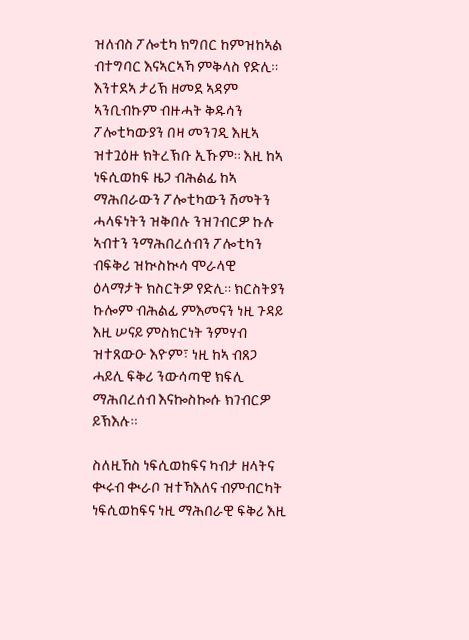ዝለብስ ፖሎቲካ ክግበር ከምዝከኣል ብተግባር እናኣርኣኻ ምቅላስ የድሊ። እንተደኣ ታሪኽ ዘመደ ኣዳም ኣንቢብኩም ብዙሓት ቅዱሳን ፖሎቲካውያን በዛ መንገዲ እዚኣ ዝተጓዕዙ ክትረኽቡ ኢኹም። እዚ ከኣ ነፍሲወከፍ ዜጋ ብሕልፊ ከኣ ማሕበራውን ፖሎቲካውን ሽመትን ሓላፍነትን ዝቅበሉ ንዝገብርዎ ኩሉ ኣብተን ንማሕበረሰብን ፖሎቲካን ብፍቅሪ ዝኲስኲሳ ሞራላዊ ዕላማታት ክስርትዎ የድሊ። ክርስትያን ኩሎም ብሕልፊ ምእመናን ነዚ ጉዳይ እዚ ሠናይ ምስክርነት ንምሃብ ዝተጸውዑ እዮም፣ ነዚ ከኣ ብጸጋ ሓይሊ ፍቅሪ ንውሳጣዊ ክፍሊ ማሕበረሰብ እናኰስኰሱ ክገብርዎ ይኽእሉ።

ስለዚኸስ ነፍሲወከፍና ካብታ ዘላትና ቊሩብ ቊራቦ ዝተኻእለና ብምብርካት ነፍሲወከፍና ነዚ ማሕበራዊ ፍቅሪ እዚ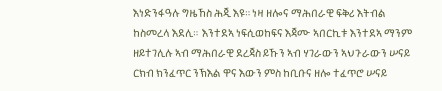እነድንፋዓሉ ግዜኸስ ሕጂ እዩ። ነዛ ዘሎና ማሕበራዊ ፍቅሪ እትብል ከስመረላ እደሊ።  እንተደኣ ነፍሲወከፍና እጃሙ ኣበርኪቱ እንተደኣ ማንም ዘይተገሊሉ ኣብ ማሕበራዊ ደረጃስ ይኹን ኣብ ሃገራውን ኣህጉራውን ሠናይ ርክብ ክንፈጥር ንኽእል ዋና እውን ምስ ከቢቡና ዘሎ ተፈጥሮ ሠናይ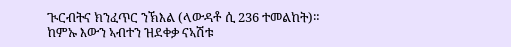ጒርብትና ክንፈጥር ንኽእል (ላውዳቶ ሲ 236 ተመልከት)። ከምኡ እውን ኣብተን ዝደቀቃ ናኣሽቱ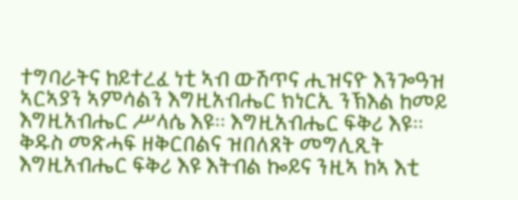ተግባራትና ከይተረፈ ነቲ ኣብ ውሽጥና ሒዝናዮ እንጐዓዝ ኣርኣያን ኣምሳልን እግዚአብሔር ክነርኢ ንኽእል ከመይ እግዚአብሔር ሥላሴ እዩ። እግዚአብሔር ፍቅሪ እዩ። ቅዱስ መጽሓፍ ዘቅርበልና ዝበለጸት መግሊጺት እግዚአብሔር ፍቅሪ እዩ እትብል ኰይና ንዚኣ ከኣ እቲ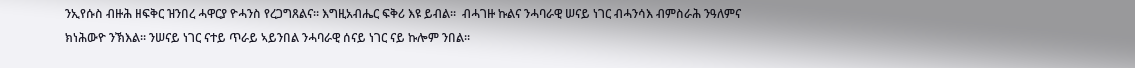ንኢየሱስ ብዙሕ ዘፍቅር ዝንበረ ሓዋርያ ዮሓንስ የረጋግጸልና። እግዚአብሔር ፍቅሪ እዩ ይብል።  ብሓገዙ ኩልና ንሓባራዊ ሠናይ ነገር ብሓንሳእ ብምስራሕ ንዓለምና ክነሕውዮ ንኽእል። ንሠናይ ነገር ናተይ ጥራይ ኣይንበል ንሓባራዊ ሰናይ ነገር ናይ ኩሎም ንበል።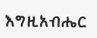እግዚአብሔር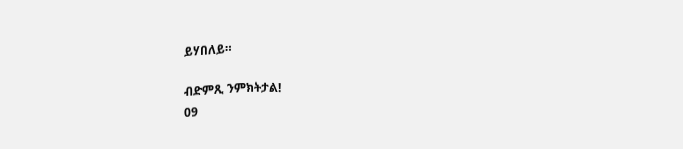ይሃበለይ።

ብድምጺ ንምክትታል!
09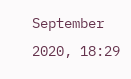September 2020, 18:29